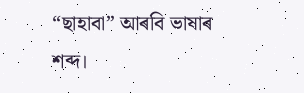“ছাহাবা” আৰবি ভাষাৰ শব্দ।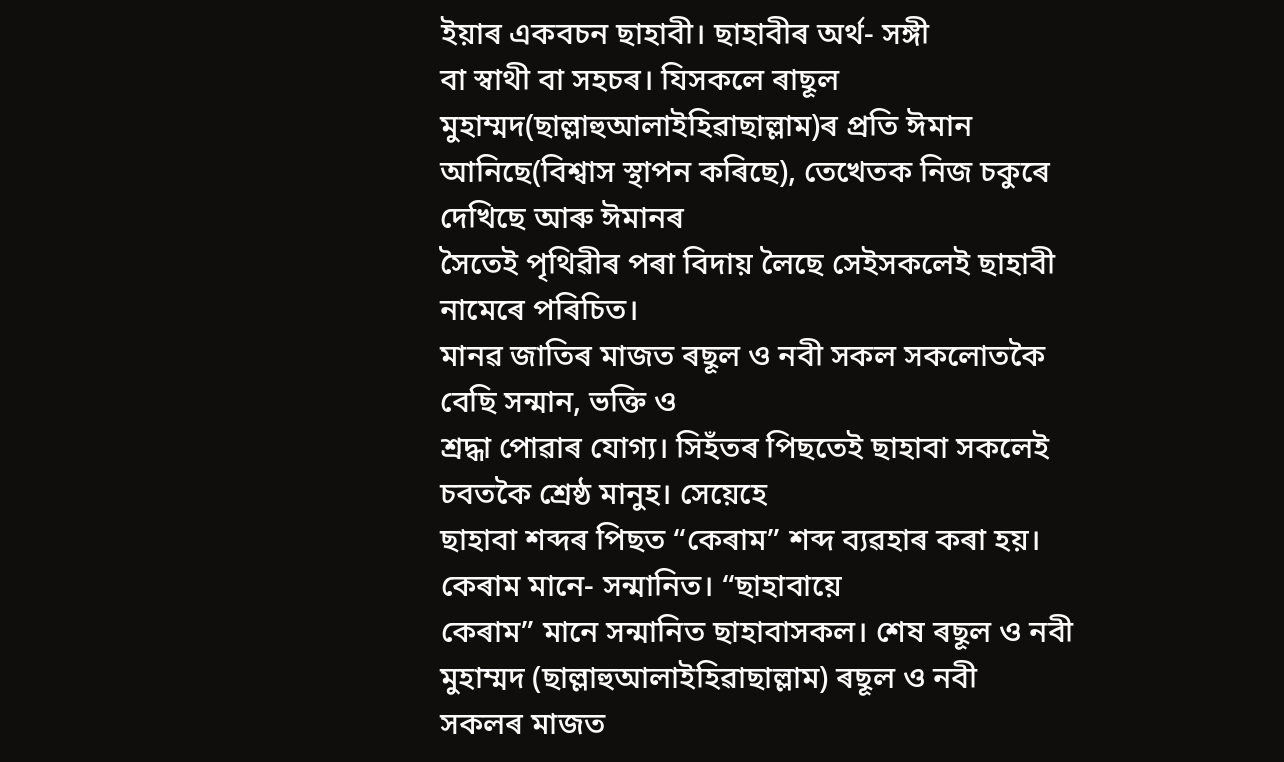ইয়াৰ একবচন ছাহাবী। ছাহাবীৰ অৰ্থ- সঙ্গী
বা স্বাথী বা সহচৰ। যিসকলে ৰাছূল মুহাম্মদ(ছাল্লাহুআলাইহিৱাছাল্লাম)ৰ প্ৰতি ঈমান আনিছে(বিশ্বাস স্থাপন কৰিছে), তেখেতক নিজ চকুৰে দেখিছে আৰু ঈমানৰ
সৈতেই পৃথিৱীৰ পৰা বিদায় লৈছে সেইসকলেই ছাহাবী নামেৰে পৰিচিত।
মানৱ জাতিৰ মাজত ৰছূল ও নবী সকল সকলোতকৈ বেছি সন্মান, ভক্তি ও
শ্ৰদ্ধা পোৱাৰ যোগ্য। সিহঁতৰ পিছতেই ছাহাবা সকলেই চবতকৈ শ্ৰেষ্ঠ মানুহ। সেয়েহে
ছাহাবা শব্দৰ পিছত “কেৰাম” শব্দ ব্যৱহাৰ কৰা হয়। কেৰাম মানে- সন্মানিত। “ছাহাবায়ে
কেৰাম” মানে সন্মানিত ছাহাবাসকল। শেষ ৰছূল ও নবী মুহাম্মদ (ছাল্লাহুআলাইহিৱাছাল্লাম) ৰছূল ও নবী
সকলৰ মাজত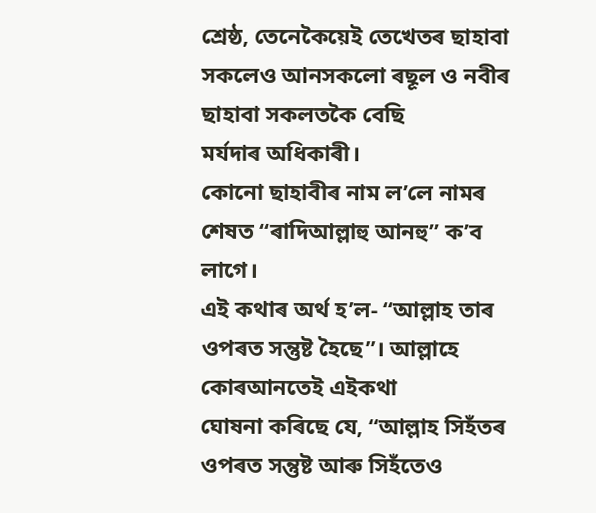শ্ৰেষ্ঠ, তেনেকৈয়েই তেখেতৰ ছাহাবা সকলেও আনসকলো ৰছূল ও নবীৰ ছাহাবা সকলতকৈ বেছি
মৰ্যদাৰ অধিকাৰী।
কোনো ছাহাবীৰ নাম ল’লে নামৰ শেষত “ৰাদিআল্লাহু আনহু” ক’ব লাগে।
এই কথাৰ অৰ্থ হ’ল- “আল্লাহ তাৰ ওপৰত সন্তুষ্ট হৈছে”। আল্লাহে কোৰআনতেই এইকথা
ঘোষনা কৰিছে যে, “আল্লাহ সিহঁতৰ ওপৰত সন্তুষ্ট আৰু সিহঁতেও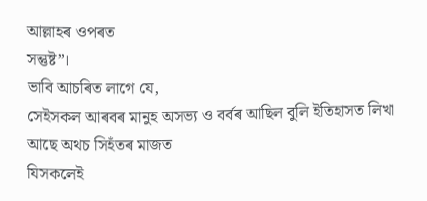আল্লাহৰ ওপৰত
সন্তুষ্ট”।
ভাবি আচৰিত লাগে যে,
সেইসকল আৰবৰ মানুহ অসভ্য ও বৰ্বৰ আছিল বুলি ইতিহাসত লিখা আছে অথচ সিহঁতৰ মাজত
যিসকলেই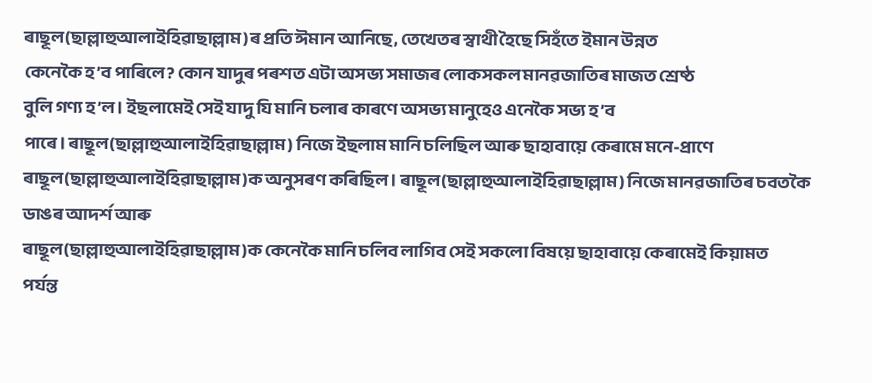ৰাছূল(ছাল্লাহুআলাইহিৱাছাল্লাম)ৰ প্ৰতি ঈমান আনিছে, তেখেতৰ স্বাথী হৈছে সিহঁতে ইমান উন্নত
কেনেকৈ হ’ব পাৰিলে? কোন যাদুৰ পৰশত এটা অসভ্য সমাজৰ লোকসকল মানৱজাতিৰ মাজত শ্ৰেষ্ঠ
বুলি গণ্য হ’ল। ইছলামেই সেই যাদু যি মানি চলাৰ কাৰণে অসভ্য মানুহেও এনেকৈ সভ্য হ’ব
পাৰে। ৰাছূল(ছাল্লাহুআলাইহিৱাছাল্লাম) নিজে ইছলাম মানি চলিছিল আৰু ছাহাবায়ে কেৰামে মনে-প্ৰাণে
ৰাছূল(ছাল্লাহুআলাইহিৱাছাল্লাম)ক অনুসৰণ কৰিছিল। ৰাছূল(ছাল্লাহুআলাইহিৱাছাল্লাম) নিজে মানৱজাতিৰ চবতকৈ ডাঙৰ আদৰ্শ আৰু
ৰাছূল(ছাল্লাহুআলাইহিৱাছাল্লাম)ক কেনেকৈ মানি চলিব লাগিব সেই সকলো বিষয়ে ছাহাবায়ে কেৰামেই কিয়ামত
পৰ্যন্ত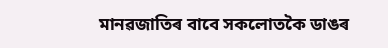মানৱজাতিৰ বাবে সকলোতকৈ ডাঙৰ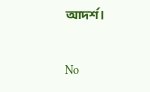আদৰ্শ।


No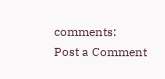comments:
Post a Comment